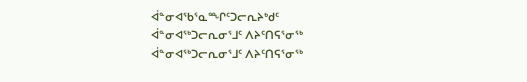ᐋᓐᓂᐊᖃᕐᓇᙱᑦᑐᓕᕆᔨᒃᑯᑦ
ᐋᓐᓂᐊᖅᑐᓕᕆᓂᕐᒧᑦ ᐱᔨᑦᑎᕋᕐᓂᖅ
ᐋᓐᓂᐊᖅᑐᓕᕆᓂᕐᒧᑦ ᐱᔨᑦᑎᕋᕐᓂᖅ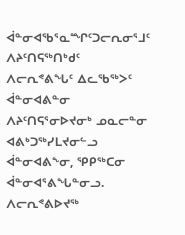ᐋᓐᓂᐊᖃᕐᓇᙱᑦᑐᓕᕆᓂᕐᒧᑦ ᐱᔨᑦᑎᕋᖅᑎᒃᑯᑦ ᐱᓕᕆᕝᕕᖓᑦ ᐃᓚᖃᖅᐳᑦ ᐋᓐᓂᐊᕕᓐᓂ ᐱᔨᑦᑎᕋᕐᓂᐅᔪᓂᒃ ᓄᓇᓕᓐᓂ ᐊᕕᒃᑐᖅᓯᒪᔪᓂᓪᓗ ᐋᓐᓂᐊᕕᖕᓂ, ᕿᑭᖅᑕᓂ ᐋᓐᓂᐊᕐᕕᖓᓐᓂᓗ. ᐱᓕᕆᕝᕕᐅᔪᖅ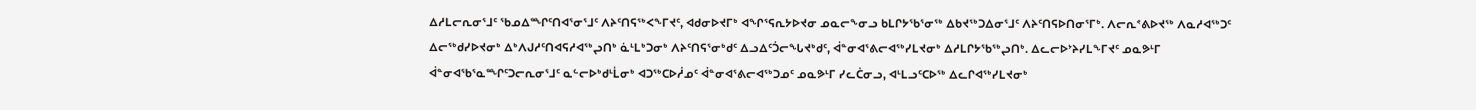ᐃᓱᒪᓕᕆᓂᕐᒧᑦ ᖃᓄᐃᙱᑦᑎᐊᕐᓂᕐᒧᑦ ᐱᔨᑦᑎᕋᖅᐸᖕᒥᔪᑦ, ᐊᑯᓂᐅᔪᒥᒃ ᐊᖏᕐᕋᕆᔭᐅᔪᓂ ᓄᓇᓕᖕᓂᓗ ᑲᒪᒋᔭᖃᕐᓂᖅ ᐃᑲᔪᖅᑐᐃᓂᕐᒧᑦ ᐱᔨᑦᑎᕋᐅᑎᓂᕐᒥᒃ. ᐱᓕᕆᕝᕕᐅᔪᖅ ᐱᓇᓱᐊᖅᑐᑦ ᐃᓕᖅᑯᓯᐅᔪᓂᒃ ᐃᒃᐱᒍᓱᑦᑎᐊᕋᓱᐊᖅᖢᑎᒃ ᓈᒻᒪᒃᑐᓂᒃ ᐱᔨᑦᑎᕋᕐᓂᒃᑯᑦ ᐃᓗᐃᑦᑑᓕᖓᔪᒃᑯᑦ, ᐋᓐᓂᐊᕐᕕᓕᐊᖅᓯᒪᔪᓂᒃ ᐃᓱᒪᒋᔭᖃᖅᖢᑎᒃ. ᐃᓚᓕᐅᔾᔨᓯᒪᖕᒥᔪᑦ ᓄᓇᕗᒻᒥ ᐋᓐᓂᐊᖃᕐᓇᙱᑦᑐᓕᕆᓂᕐᒧᑦ ᓇᓪᓕᐅᒃᑯᒻᒫᓂᒃ ᐊᑐᖅᑕᐅᓲᓄᑦ ᐋᓐᓂᐊᕐᕕᓕᐊᖅᑐᓄᑦ ᓄᓇᕗᒻᒥ ᓯᓚᑖᓂᓗ, ᐊᒻᒪᓗᑦᑕᐅᖅ ᐃᓚᒋᐊᖅᓯᒪᔪᓂᒃ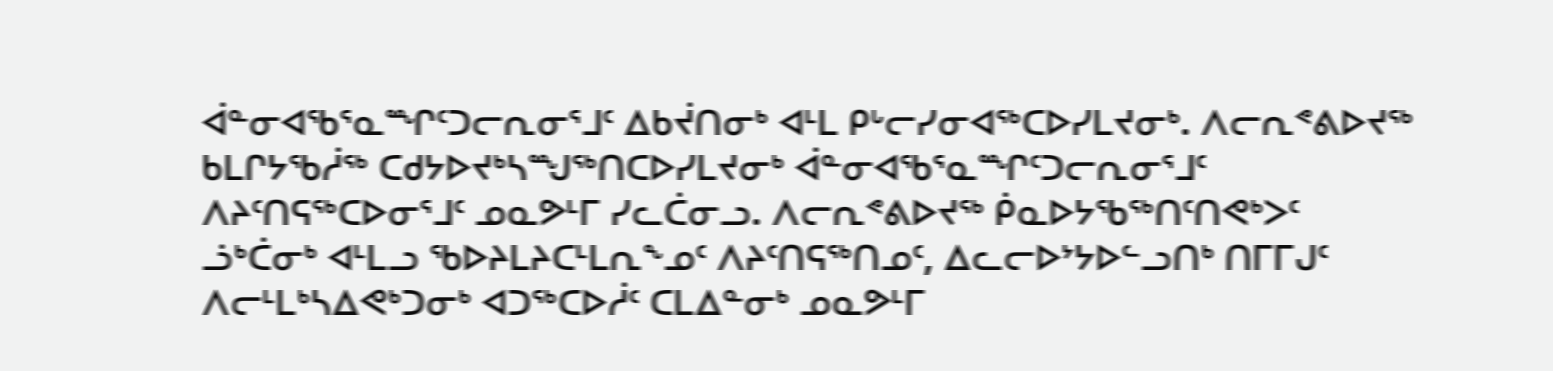ᐋᓐᓂᐊᖃᕐᓇᙱᑦᑐᓕᕆᓂᕐᒧᑦ ᐃᑲᔫᑎᓂᒃ ᐊᒻᒪ ᑭᒡᓕᓯᓂᐊᖅᑕᐅᓯᒪᔪᓂᒃ. ᐱᓕᕆᕝᕕᐅᔪᖅ ᑲᒪᒋᔭᖃᓲᖅ ᑕᑯᔭᐅᔪᒃᓴᙳᖅᑎᑕᐅᓯᒪᔪᓂᒃ ᐋᓐᓂᐊᖃᕐᓇᙱᑦᑐᓕᕆᓂᕐᒧᑦ ᐱᔨᑦᑎᕋᖅᑕᐅᓂᕐᒧᑦ ᓄᓇᕗᒻᒥ ᓯᓚᑖᓂᓗ. ᐱᓕᕆᕝᕕᐅᔪᖅ ᑮᓇᐅᔭᖃᖅᑎᑦᑎᕙᒃᐳᑦ ᓘᒃᑖᓂᒃ ᐊᒻᒪᓗ ᖃᐅᔨᒪᔨᑕᒻᒪᕆᖕᓄᑦ ᐱᔨᑦᑎᕋᖅᑎᓄᑦ, ᐃᓚᓕᐅᔾᔭᐅᓪᓗᑎᒃ ᑎᒥᒥᒍᑦ ᐱᓕᒻᒪᒃᓴᐃᕙᒃᑐᓂᒃ ᐊᑐᖅᑕᐅᓲᑦ ᑕᒪᐃᓐᓂᒃ ᓄᓇᕗᒻᒥ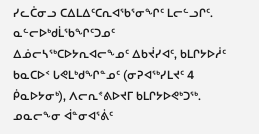ᓯᓚᑖᓂᓗ ᑕᐃᒪᐃᑦᑕᕆᐊᖃᕐᓂᖏᑦ ᒪᓕᓪᓗᒋᑦ. ᓇᓪᓕᐅᒃᑯᒫᖃᖏᑦᑐᓄᑦ ᐃᓅᓕᓴᖅᑕᐅᔭᕆᐊᓕᖕᓄᑦ ᐃᑲᔫᓯᐊᑦ, ᑲᒪᒋᔭᐅᓲᑦ ᑲᓇᑕᐅᑉ ᒐᕙᒪᒃᑯᖏᓐᓄᑦ (ᓂᕈᐊᖅᓯᒪᔪᑦ 4 ᑮᓇᐅᔭᓂᒃ), ᐱᓕᕆᕝᕕᐅᔪᒥ ᑲᒪᒋᔭᐅᕙᒃᑐᖅ.
ᓄᓇᓕᖕᓂ ᐋᓐᓂᐊᕐᕖᑦ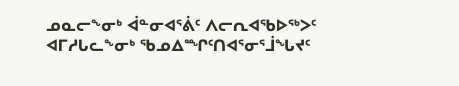ᓄᓇᓕᖕᓂᒃ ᐋᓐᓂᐊᕐᕖᑦ ᐱᓕᕆᐊᖃᐅᖅᐳᑦ ᐊᒥᓱᒐᓚᖕᓂᒃ ᖃᓄᐃᙱᑦᑎᐊᕐᓂᕐᒨᖓᔪᑦ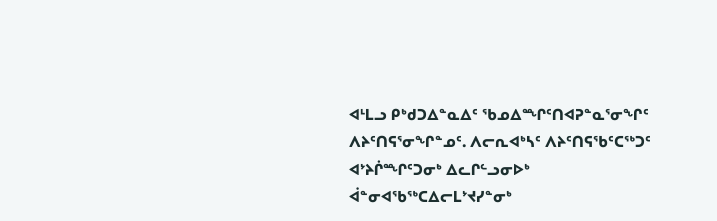ᐊᒻᒪᓗ ᑭᒃᑯᑐᐃᓐᓇᐃᑦ ᖃᓄᐃᙱᑦᑎᐊᕈᓐᓇᕐᓂᖏᑦ ᐱᔨᑦᑎᕋᕐᓂᖏᓐᓄᑦ. ᐱᓕᕆᐊᒃᓴᑦ ᐱᔨᑦᑎᕋᖃᑦᑕᖅᑐᑦ ᐊᔾᔨᒌᙱᑦᑐᓂᒃ ᐃᓚᒋᓪᓗᓂᐅᒃ ᐋᓐᓂᐊᖃᖅᑕᐃᓕᒪᔾᔪᓯᓐᓂᒃ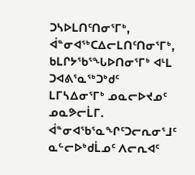ᑐᓴᐅᒪᑎᑦᑎᓂᕐᒥᒃ, ᐋᓐᓂᐊᖅᑕᐃᓕᒪᑎᑦᑎᓂᕐᒥᒃ, ᑲᒪᒋᔭᖃᕐᖓᐅᑎᓂᕐᒥᒃ ᐊᒻᒪ ᑐᐊᕕᕐᓇᖅᑐᒃᑯᑦ ᒪᒥᓴᐃᓂᕐᒥᒃ ᓄᓇᓕᐅᔪᓄᑦ ᓄᓇᕗᓕᒫᒥ.
ᐋᓐᓂᐊᖃᕐᓇᖏᑦᑐᓕᕆᓂᕐᒧᑦ ᓇᓪᓕᐅᒃᑯᒫᓄᑦ ᐱᓕᕆᐊᑦ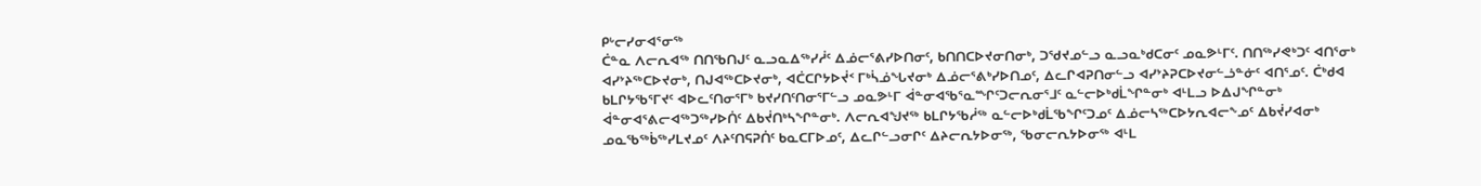ᑭᒡᓕᓯᓂᐊᕐᓂᖅ
ᑖᓐᓇ ᐱᓕᕆᐊᖅ ᑎᑎᖃᑎᒍᑦ ᓇᓗᓇᐃᖅᓯᓲᑦ ᐃᓅᓕᕐᕕᓯᐅᑎᓂᑦ, ᑲᑎᑎᑕᐅᔪᓂᑎᓂᒃ, ᑐᖁᔪᓄᓪᓗ ᓇᓗᓇᒃᑯᑕᓂᑦ ᓄᓇᕗᒻᒥᑦ. ᑎᑎᖅᓯᕙᒃᑐᑦ ᐊᑎᕐᓂᒃ ᐊᓯᔾᔨᖅᑕᐅᔪᓂᒃ, ᑎᒍᐊᖅᑕᐅᔪᓂᒃ, ᐊᑖᑕᒋᔭᐅᔫᑉ ᒥᒃᓵᓅᖓᔪᓂᒃ ᐃᓅᓕᕐᕕᒃᓯᐅᑎᓄᑦ, ᐃᓚᒋᐊᕈᑎᓂᓪᓗ ᐊᓯᔾᔨᕈᑕᐅᔪᓂᓪᓘᓐᓃᑦ ᐊᑎᕐᓄᑦ. ᑖᒃᑯᐊ ᑲᒪᒋᔭᖃᕐᒥᔪᑦ ᐊᐅᓚᑦᑎᓂᕐᒥᒃ ᑲᔪᓯᑎᑦᑎᓂᕐᒥᓪᓗ ᓄᓇᕗᒻᒥ ᐋᓐᓂᐊᖃᕐᓇᙱᑦᑐᓕᕆᓂᕐᒧᑦ ᓇᓪᓕᐅᒃᑯᒫᖏᓐᓂᒃ ᐊᒻᒪᓗ ᐅᐃᒍᖏᓐᓂᒃ ᐋᓐᓂᐊᕐᕕᓕᐊᖅᑐᖅᓯᐅᑏᑦ ᐃᑲᔫᑎᒃᓴᖏᓐᓂᒃ. ᐱᓕᕆᐊᖑᔪᖅ ᑲᒪᒋᔭᖃᓲᖅ ᓇᓪᓕᐅᒃᑯᒫᖃᖏᑦᑐᓄᑦ ᐃᓅᓕᓴᖅᑕᐅᔭᕆᐊᓕᖕᓄᑦ ᐃᑲᔫᓯᐊᓂᒃ ᓄᓇᖃᖅᑳᖅᓯᒪᔪᓄᑦ ᐱᔨᑦᑎᕋᕈᑏᑦ ᑲᓇᑕᒥᐅᓄᑦ, ᐃᓚᒋᓪᓗᓂᒋᑦ ᐃᔨᓕᕆᔭᐅᓂᖅ, ᖃᓂᓕᕆᔭᐅᓂᖅ ᐊᒻᒪ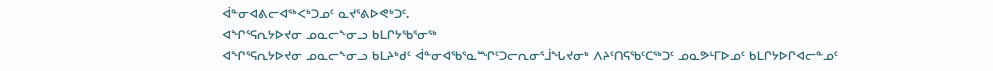ᐋᓐᓂᐊᕕᓕᐊᖅᐸᒃᑐᓄᑦ ᓇᔪᕐᕕᐅᕙᒃᑐᑦ.
ᐊᖏᕐᕋᕆᔭᐅᔪᓂ ᓄᓇᓕᖕᓂᓗ ᑲᒪᒋᔭᖃᕐᓂᖅ
ᐊᖏᕐᕋᕆᔭᐅᔪᓂ ᓄᓇᓕᖕᓂᓗ ᑲᒪᔨᒃᑯᑦ ᐋᓐᓂᐊᖃᕐᓇᙱᑦᑐᓕᕆᓂᕐᒨᖓᔪᓂᒃ ᐱᔨᑦᑎᕋᖃᑦᑕᖅᑐᑦ ᓄᓇᕗᒻᒥᐅᓄᑦ ᑲᒪᒋᔭᐅᒋᐊᓕᓐᓄᑦ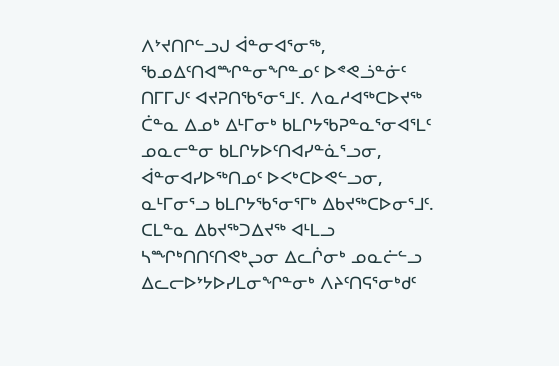ᐱᔾᔪᑎᒋᓪᓗᒍ ᐋᓐᓂᐊᕐᓂᖅ, ᖃᓄᐃᑦᑎᐊᙱᓐᓂᖏᓐᓄᑦ ᐅᕝᕙᓘᓐᓃᑦ ᑎᒥᒥᒍᑦ ᐊᔪᕈᑎᖃᕐᓂᕐᒧᑦ. ᐱᓇᓱᐊᖅᑕᐅᔪᖅ ᑖᓐᓇ ᐃᓄᒃ ᐃᒻᒥᓂᒃ ᑲᒪᒋᔭᖃᕈᓐᓇᕐᓂᐊᕐᒪᑦ ᓄᓇᓕᓐᓂ ᑲᒪᒋᔭᐅᑦᑎᐊᓯᓐᓈᕐᓗᓂ, ᐋᓐᓂᐊᓯᐅᖅᑎᓄᑦ ᐅᐸᒃᑕᐅᕙᓪᓗᓂ, ᓇᒻᒥᓂᕐᓗ ᑲᒪᒋᔭᖃᕐᓂᕐᒥᒃ ᐃᑲᔪᖅᑕᐅᓂᕐᒧᑦ. ᑕᒪᓐᓇ ᐃᑲᔪᖅᑐᐃᔪᖅ ᐊᒻᒪᓗ ᓴᙱᒃᑎᑎᑦᑎᕙᒃᖢᓂ ᐃᓚᒌᓂᒃ ᓄᓇᓖᓪᓗ ᐃᓚᓕᐅᔾᔭᐅᓯᒪᓂᖏᓐᓂᒃ ᐱᔨᑦᑎᕋᕐᓂᒃᑯᑦ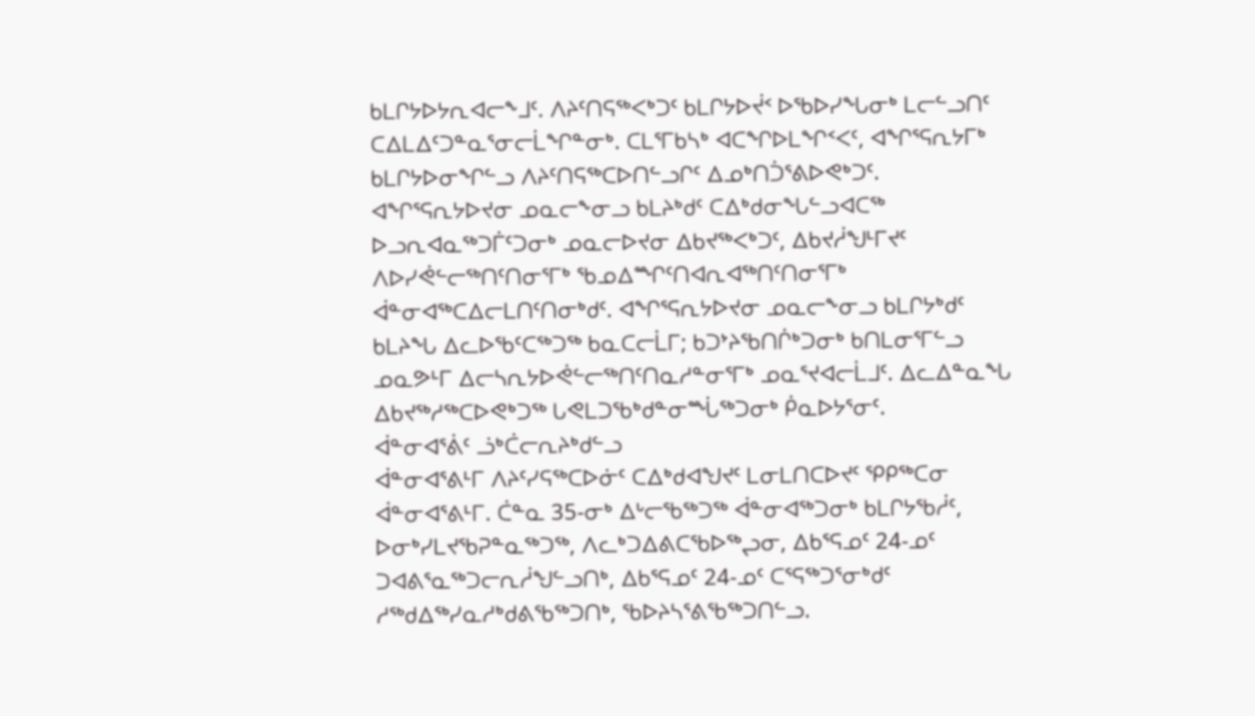ᑲᒪᒋᔭᐅᔭᕆᐊᓕᖕᒧᑦ. ᐱᔨᑦᑎᕋᖅᐸᒃᑐᑦ ᑲᒪᒋᔭᐅᔫᑉ ᐅᖃᐅᓯᖓᓂᒃ ᒪᓕᓪᓗᑎᑦ ᑕᐃᒪᐃᑦᑐᓐᓇᕐᓂᓕᒫᖏᓐᓂᒃ. ᑕᒪᕐᒥᑲᓴᒃ ᐊᑕᖏᐅᒪᖏᑉᐸᑦ, ᐊᖏᕐᕋᕆᔭᒥᒃ ᑲᒪᒋᔭᐅᓂᖏᓪᓗ ᐱᔨᑦᑎᕋᖅᑕᐅᑎᓪᓗᒋᑦ ᐃᓄᒃᑎᑑᕐᕕᐅᕙᒃᑐᑦ. ᐊᖏᕐᕋᕆᔭᐅᔪᓂ ᓄᓇᓕᖕᓂᓗ ᑲᒪᔨᒃᑯᑦ ᑕᐃᒃᑯᓂᖓᓪᓗᐊᑕᖅ ᐅᓗᕆᐊᓇᖅᑐᒦᑦᑐᓂᒃ ᓄᓇᓕᐅᔪᓂ ᐃᑲᔪᖅᐸᒃᑐᑦ, ᐃᑲᔪᓲᖑᒻᒥᔪᑦ ᐱᐅᓯᕚᓪᓕᖅᑎᑦᑎᓂᕐᒥᒃ ᖃᓄᐃᙱᑦᑎᐊᕆᐊᖅᑎᑦᑎᓂᕐᒥᒃ ᐋᓐᓂᐊᖅᑕᐃᓕᒪᑎᑦᑎᓂᒃᑯᑦ. ᐊᖏᕐᕋᕆᔭᐅᔪᓂ ᓄᓇᓕᖕᓂᓗ ᑲᒪᒋᔭᒃᑯᑦ ᑲᒪᔨᖓ ᐃᓚᐅᖃᑦᑕᖅᑐᖅ ᑲᓇᑕᓕᒫᒥ; ᑲᑐᔾᔨᖃᑎᒌᒃᑐᓂᒃ ᑲᑎᒪᓂᕐᒥᓪᓗ ᓄᓇᕗᒻᒥ ᐃᓕᓴᕆᔭᐅᕚᓪᓕᖅᑎᑦᑎᓇᓱᓐᓂᕐᒥᒃ ᓄᓇᕐᔪᐊᓕᒫᒧᑦ. ᐃᓚᐃᓐᓇᖓ ᐃᑲᔪᖅᓱᖅᑕᐅᕙᒃᑐᖅ ᒐᕙᒪᑐᖃᒃᑯᓐᓂᙶᖅᑐᓂᒃ ᑮᓇᐅᔭᕐᓂᑦ.
ᐋᓐᓂᐊᕐᕖᑦ ᓘᒃᑖᓕᕆᔨᒃᑯᓪᓗ
ᐋᓐᓂᐊᕐᕕᒻᒥ ᐱᔨᑦᓯᕋᖅᑕᐅᓃᑦ ᑕᐃᒃᑯᐊᖑᔪᑦ ᒪᓂᒪᑎᑕᐅᔪᑦ ᕿᑭᖅᑕᓂ ᐋᓐᓂᐊᕐᕕᒻᒥ. ᑖᓐᓇ 35-ᓂᒃ ᐃᒡᓕᖃᖅᑐᖅ ᐋᓐᓂᐊᖅᑐᓂᒃ ᑲᒪᒋᔭᖃᓲᑦ, ᐅᓂᒃᓯᒪᔪᖃᕈᓐᓇᖅᑐᖅ, ᐱᓚᒃᑐᐃᕕᑕᖃᐅᖅᖢᓂ, ᐃᑲᕐᕋᓄᑦ 24-ᓄᑦ ᑐᐊᕕᕐᓇᖅᑐᓕᕆᓲᖑᓪᓗᑎᒃ, ᐃᑲᕐᕋᓄᑦ 24-ᓄᑦ ᑕᕐᕋᖅᑐᕐᓂᒃᑯᑦ ᓱᖅᑯᐃᖅᓯᓇᓱᒃᑯᕕᖃᖅᑐᑎᒃ, ᖃᐅᔨᓴᕐᕕᖃᖅᑐᑎᓪᓗ.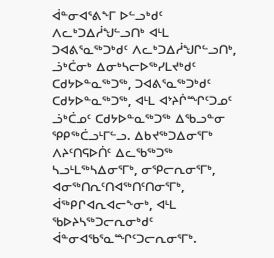ᐋᓐᓂᐊᕐᕕᖕᒥ ᐅᓪᓗᒃᑯᑦ ᐱᓚᒃᑐᐃᓲᖑᓪᓗᑎᒃ ᐊᒻᒪ ᑐᐊᕕᕐᓇᖅᑐᒃᑯᑦ ᐱᓚᒃᑐᐃᓲᖑᒋᓪᓗᑎᒃ, ᓘᒃᑖᓂᒃ ᐃᓂᒃᓴᓕᐅᖅᓯᒪᔪᒃᑯᑦ ᑕᑯᔭᐅᓐᓇᖅᑐᖅ, ᑐᐊᕕᕐᓇᖅᑐᒃᑯᑦ ᑕᑯᔭᐅᓐᓇᖅᑐᖅ, ᐊᒻᒪ ᐊᔾᔨᒌᙱᑦᑐᓄᑦ ᓘᒃᑖᓄᑦ ᑕᑯᔭᐅᓐᓇᖅᑐᖅ ᐃᖃᓗᓐᓂ ᕿᑭᖅᑖᓗᒻᒥᓪᓗ. ᐃᑲᔪᖅᑐᐃᓂᕐᒥᒃ ᐱᔨᑦᑎᕋᐅᑏᑦ ᐃᓚᖃᖅᑐᖅ ᓴᓗᒻᒪᖅᓴᐃᓂᕐᒥᒃ, ᓂᕿᓕᕆᓂᕐᒥᒃ, ᐊᓂᖅᑎᕆᑦᑎᐊᖅᑎᑦᑎᓂᕐᒥᒃ, ᐋᖅᑭᒋᐊᕆᐊᓕᖕᓂᒃ, ᐊᒻᒪ ᖃᐅᔨᓴᖅᑐᓕᕆᓂᒃᑯᑦ ᐋᓐᓂᐊᖃᕐᓇᙱᑦᑐᓕᕆᓂᕐᒥᒃ.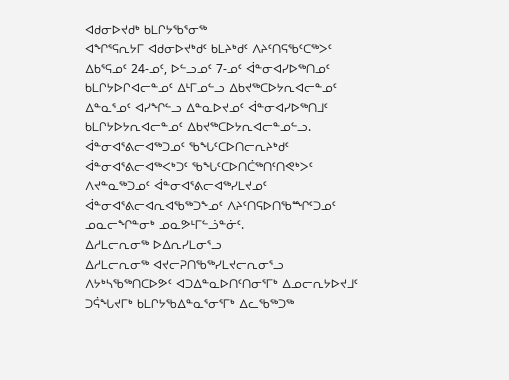ᐊᑯᓂᐅᔪᑯᒃ ᑲᒪᒋᔭᖃᕐᓂᖅ
ᐊᖏᕐᕋᕆᔭᒥ ᐊᑯᓂᐅᔪᒃᑯᑦ ᑲᒪᔨᒃᑯᑦ ᐱᔨᑦᑎᕋᖃᑦᑕᖅᐳᑦ ᐃᑲᕐᕋᓄᑦ 24-ᓄᑦ, ᐅᓪᓗᓄᑦ 7-ᓄᑦ ᐋᓐᓂᐊᓯᐅᖅᑎᓄᑦ ᑲᒪᒋᔭᐅᒋᐊᓕᓐᓄᑦ ᐃᒻᒥᓄᓪᓗ ᐃᑲᔪᖅᑕᐅᔭᕆᐊᓕᓐᓄᑦ ᐃᓐᓇᕐᓄᑦ ᐊᓯᖏᓪᓗ ᐃᓐᓇᐅᔪᓄᑦ ᐋᓐᓂᐊᓯᐅᖅᑎᒧᑦ ᑲᒪᒋᔭᐅᔭᕆᐊᓕᓐᓄᑦ ᐃᑲᔪᖅᑕᐅᔭᕆᐊᓕᓐᓄᓪᓗ.
ᐋᓐᓂᐊᕐᕕᓕᐊᖅᑐᓄᑦ ᖃᖓᑦᑕᐅᑎᓕᕆᔨᒃᑯᑦ
ᐋᓐᓂᐊᕐᕕᓕᐊᖅᐸᒃᑐᑦ ᖃᖓᑦᑕᐅᑎᑖᖅᑎᑦᑎᕙᒃᐳᑦ ᐱᔪᓐᓇᖅᑐᓄᑦ ᐋᓐᓂᐊᕐᕕᓕᐊᖅᓯᒪᔪᓄᑦ ᐋᓐᓂᐊᕐᕕᓕᐊᕆᐊᖃᖅᑐᖕᓄᑦ ᐱᔨᑦᑎᕋᐅᑎᖃᙱᑦᑐᓄᑦ ᓄᓇᓕᖏᓐᓂᒃ ᓄᓇᕗᒻᒥᓪᓘᓐᓃᑦ.
ᐃᓱᒪᓕᕆᓂᖅ ᐅᐃᕆᓯᒪᓂᕐᓗ
ᐃᓱᒪᓕᕆᓂᖅ ᐊᔪᓕᕈᑎᖃᖅᓯᒪᔪᓕᕆᓂᕐᓗ ᐱᔭᒃᓴᖃᖅᑎᑕᐅᕗᑦ ᐊᑐᐃᓐᓇᐅᑎᑦᑎᓂᕐᒥᒃ ᐃᓄᓕᕆᔭᐅᔪᒧᑦ ᑐᕌᖓᔪᒥᒃ ᑲᒪᒋᔭᖃᐃᓐᓇᕐᓂᕐᒥᒃ ᐃᓚᖃᖅᑐᖅ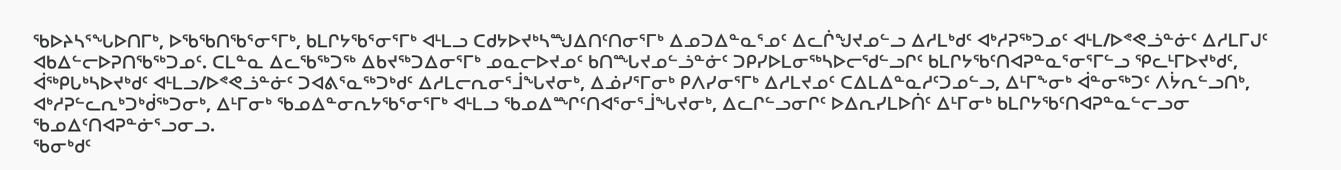ᖃᐅᔨᓴᕐᖓᐅᑎᒥᒃ, ᐅᖃᖃᑎᖃᕐᓂᕐᒥᒃ, ᑲᒪᒋᔭᖃᕐᓂᕐᒥᒃ ᐊᒻᒪᓗ ᑕᑯᔭᐅᔪᒃᓴᙳᐃᑎᑦᑎᓂᕐᒥᒃ ᐃᓄᑐᐃᓐᓇᕐᓄᑦ ᐃᓚᒌᖑᔪᓄᓪᓗ ᐃᓱᒪᒃᑯᑦ ᐊᒃᓱᕈᖅᑐᓄᑦ ᐊᒻᒪ/ᐅᕝᕙᓘᓐᓃᑦ ᐃᓱᒪᒥᒍᑦ ᐊᑲᐃᓪᓕᐅᕈᑎᖃᖅᑐᓄᑦ. ᑕᒪᓐᓇ ᐃᓚᖃᖅᑐᖅ ᐃᑲᔪᖅᑐᐃᓂᕐᒥᒃ ᓄᓇᓕᐅᔪᓄᑦ ᑲᑎᙵᔪᓄᓪᓘᓐᓃᑦ ᑐᑭᓯᐅᒪᓂᖅᓴᐅᓕᖁᓪᓗᒋᑦ ᑲᒪᒋᔭᖃᑦᑎᐊᕈᓐᓇᕐᓂᕐᒥᓪᓗ ᕿᓚᒻᒥᐅᔪᒃᑯᑦ, ᐋᖅᑭᒐᒃᓴᐅᔪᒃᑯᑦ ᐊᒻᒪᓗ/ᐅᕝᕙᓘᓐᓃᑦ ᑐᐊᕕᕐᓇᖅᑐᒃᑯᑦ ᐃᓱᒪᓕᕆᓂᕐᒨᖓᔪᓂᒃ, ᐃᓅᓯᕐᒥᓂᒃ ᑭᐱᓯᓂᕐᒥᒃ ᐃᓱᒪᔪᓄᑦ ᑕᐃᒪᐃᓐᓇᓱᑦᑐᓄᓪᓗ, ᐃᒻᒥᖕᓂᒃ ᐋᓐᓂᖅᑐᑦ ᐱᔮᕆᓪᓗᑎᒃ, ᐊᒃᓱᕈᓪᓚᕆᒃᑐᒃᑰᖅᑐᓂᒃ, ᐃᒻᒥᓂᒃ ᖃᓄᐃᓐᓂᕆᔭᖃᕐᓂᕐᒥᒃ ᐊᒻᒪᓗ ᖃᓄᐃᙱᑦᑎᐊᕐᓂᕐᒨᖓᔪᓂᒃ, ᐃᓚᒋᓪᓗᓂᒋᑦ ᐅᐃᕆᓯᒪᐅᑏᑦ ᐃᒻᒥᓂᒃ ᑲᒪᒋᔭᖃᑦᑎᐊᕈᓐᓇᓪᓕᓗᓂ ᖃᓄᐃᑦᑎᐊᕈᓐᓃᕐᓗᓂᓗ.
ᖃᓂᒃᑯᑦ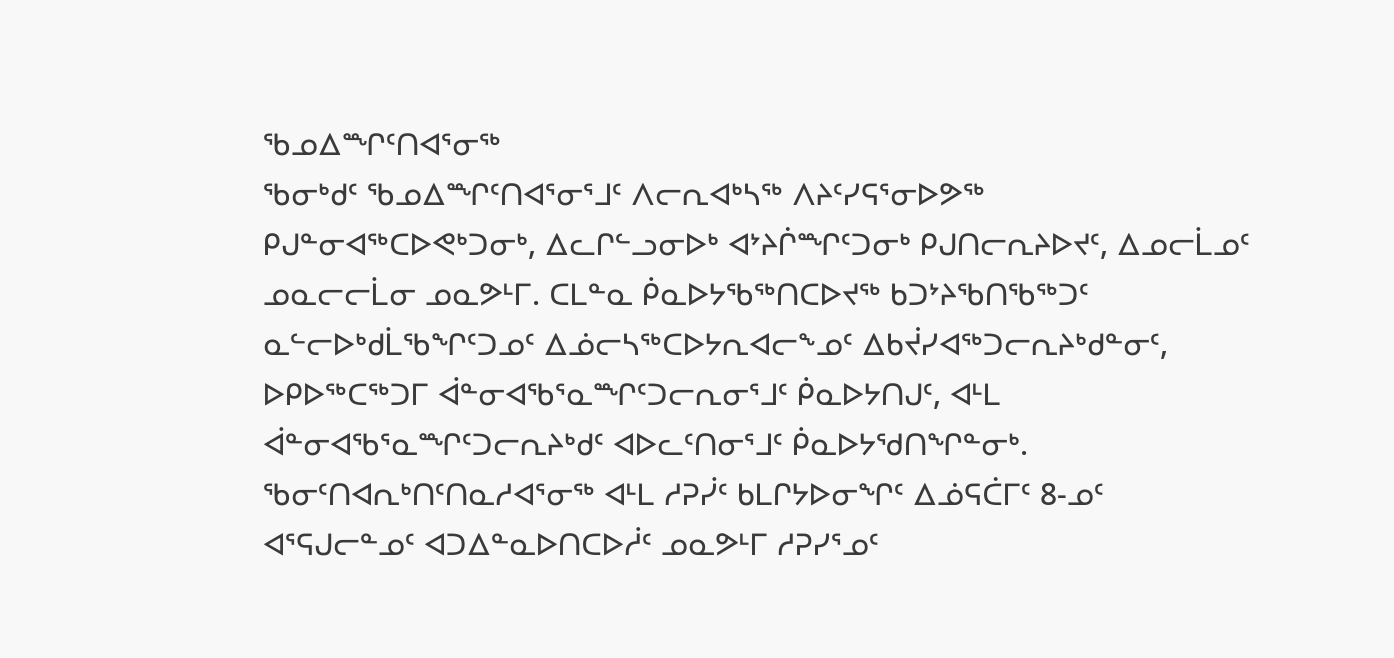ᖃᓄᐃᙱᑦᑎᐊᕐᓂᖅ
ᖃᓂᒃᑯᑦ ᖃᓄᐃᙱᑦᑎᐊᕐᓂᕐᒧᑦ ᐱᓕᕆᐊᒃᓴᖅ ᐱᔨᑦᓯᕋᕐᓂᐅᕗᖅ ᑭᒍᓐᓂᐊᖅᑕᐅᕙᒃᑐᓂᒃ, ᐃᓚᒋᓪᓗᓂᐅᒃ ᐊᔾᔨᒌᙱᑦᑐᓂᒃ ᑭᒍᑎᓕᕆᔨᐅᔪᑦ, ᐃᓄᓕᒫᓄᑦ ᓄᓇᓕᓕᒫᓂ ᓄᓇᕗᒻᒥ. ᑕᒪᓐᓇ ᑮᓇᐅᔭᖃᖅᑎᑕᐅᔪᖅ ᑲᑐᔾᔨᖃᑎᖃᖅᑐᑦ ᓇᓪᓕᐅᒃᑯᒫᖃᖏᑦᑐᓄᑦ ᐃᓅᓕᓴᖅᑕᐅᔭᕆᐊᓕᖕᓄᑦ ᐃᑲᔫᓯᐊᖅᑐᓕᕆᔨᒃᑯᓐᓂᑦ, ᐅᑭᐅᖅᑕᖅᑐᒥ ᐋᓐᓂᐊᖃᕐᓇᙱᑦᑐᓕᕆᓂᕐᒧᑦ ᑮᓇᐅᔭᑎᒍᑦ, ᐊᒻᒪ ᐋᓐᓂᐊᖃᕐᓇᙱᑦᑐᓕᕆᔨᒃᑯᑦ ᐊᐅᓚᑦᑎᓂᕐᒧᑦ ᑮᓇᐅᔭᖁᑎᖏᓐᓂᒃ. ᖃᓂᑦᑎᐊᕆᒃᑎᑦᑎᓇᓱᐊᕐᓂᖅ ᐊᒻᒪ ᓱᕈᓰᑦ ᑲᒪᒋᔭᐅᓂᖏᑦ ᐃᓅᕋᑖᒥᑦ 8-ᓄᑦ ᐊᕐᕋᒍᓕᓐᓄᑦ ᐊᑐᐃᓐᓇᐅᑎᑕᐅᓲᑦ ᓄᓇᕗᒻᒥ ᓱᕈᓯᕐᓄᑦ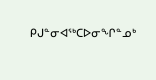ᑭᒍᓐᓂᐊᖅᑕᐅᓂᖏᓐᓄᒃ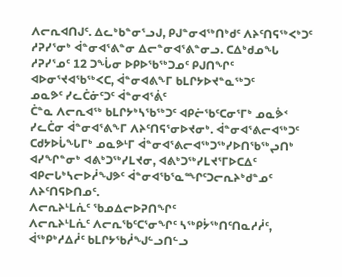ᐱᓕᕆᐊᑎᒍᑦ. ᐃᓚᒃᑲᓐᓂᕐᓗᒍ, ᑭᒍᓐᓂᐊᖅᑎᒃᑯᑦ ᐱᔨᑦᑎᕋᖅᐸᒃᑐᑦ ᓱᕈᓯᕐᓂᒃ ᐋᓐᓂᐊᕐᕕᓐᓂ ᐃᓕᓐᓂᐊᕐᕕᓐᓂᓗ. ᑕᐃᒃᑯᓄᖓ ᓱᕈᓯᕐᓄᑦ 12 ᑐᖔᓂ ᐅᑭᐅᖃᖅᑐᓄᑦ ᑭᒍᑎᖏᑦ ᐊᐅᓂᕐᔪᐊᖃᖅᐸᑕ, ᐋᓐᓂᐊᕕᖕᒥ ᑲᒪᒋᔭᐅᔪᓐᓇᖅᑐᑦ
ᓄᓇᕗᑦ ᓯᓚᑖᓃᑦᑐᑦ ᐋᓐᓂᐊᕐᕖᑦ
ᑖᓐᓇ ᐱᓕᕆᐊᖅ ᑲᒪᒋᔭᒃᓴᖃᖅᑐᑦ ᐊᑭᓖᖃᑦᑕᓂᕐᒥᒃ ᓄᓇᕘᑉ ᓯᓚᑖᓂ ᐋᓐᓂᐊᕐᕕᖕᒥ ᐱᔨᑦᑎᕋᕐᓂᐅᔪᓂᒃ. ᐋᓐᓂᐊᕐᕕᓕᐊᖅᑐᑦ ᑕᑯᔭᐅᒑᖓᒥᒃ ᓄᓇᕗᒻᒥ ᐋᓐᓂᐊᕐᕕᓕᐊᖅᑐᖅᓯᐅᑎᖃᖅᖢᑎᒃ ᐊᓯᖏᓐᓂᒃ ᐊᕕᒃᑐᖅᓯᒪᔪᓂ, ᐊᕕᒃᑐᖅᓯᒪᔪᕐᒥᐅᑕᐃᑦ ᐊᑭᓕᒐᒃᓴᓕᐅᓲᖑᕗᑦ ᐋᓐᓂᐊᖃᕐᓇᙱᑦᑐᓕᕆᔨᒃᑯᓐᓄᑦ ᐱᔨᑦᑎᕋᐅᑎᓄᑦ.
ᐱᓕᕆᔨᒻᒪᕇᑦ ᖃᓄᐃᓕᐅᕈᑎᖏᑦ
ᐱᓕᕆᔨᒻᒪᕇᑦ ᐱᓕᕆᖃᑦᑕᕐᓂᖏᑦ ᓴᖅᑭᔮᖅᑎᑦᑎᓇᓱᓲᑦ, ᐋᖅᑭᒃᓱᐃᓲᑦ ᑲᒪᒋᔭᖃᓲᖑᓪᓗᑎᓪᓗ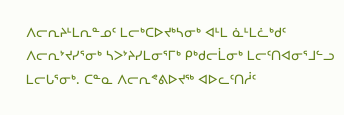ᐱᓕᕆᔨᒻᒪᕆᓐᓄᑦ ᒪᓕᒃᑕᐅᔪᒃᓴᓂᒃ ᐊᒻᒪ ᓈᒻᒪᓛᒃᑯᑦ ᐱᓕᕆᔾᔪᓯᕐᓂᒃ ᓴᐳᔾᔨᓯᒪᓂᕐᒥᒃ ᑭᒃᑯᓕᒫᓂᒃ ᒪᓕᑦᑎᐊᓂᕐᒧᓪᓗ ᒪᓕᒐᕐᓂᒃ. ᑕᓐᓇ ᐱᓕᕆᕝᕕᐅᔪᖅ ᐊᐅᓚᑦᑎᓲᑦ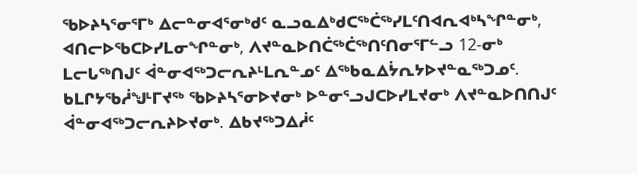ᖃᐅᔨᓴᕐᓂᕐᒥᒃ ᐃᓕᓐᓂᐊᕐᓂᒃᑯᑦ ᓇᓗᓇᐃᒃᑯᑕᖅᑖᖅᓯᒪᑦᑎᐊᕆᐊᒃᓴᖏᓐᓂᒃ, ᐊᑎᓕᐅᖃᑕᐅᓯᒪᓂᖏᓐᓂᒃ, ᐱᔪᓐᓇᐅᑎᑖᖅᑖᖅᑎᑦᑎᓂᕐᒥᓪᓗ 12-ᓂᒃ ᒪᓕᒐᖅᑎᒍᑦ ᐋᓐᓂᐊᖅᑐᓕᕆᔨᒻᒪᕆᓐᓄᑦ ᐃᖅᑲᓇᐃᔮᕆᔭᐅᔪᓐᓇᖅᑐᓄᑦ. ᑲᒪᒋᔭᖃᓲᖑᒻᒥᔪᖅ ᖃᐅᔨᓴᕐᓂᐅᔪᓂᒃ ᐅᓐᓂᕐᓗᒍᑕᐅᓯᒪᔪᓂᒃ ᐱᔪᓐᓇᐅᑎᑎᒍᑦ ᐋᓐᓂᐊᖅᑐᓕᕆᔨᐅᔪᓂᒃ. ᐃᑲᔪᖅᑐᐃᓲᑦ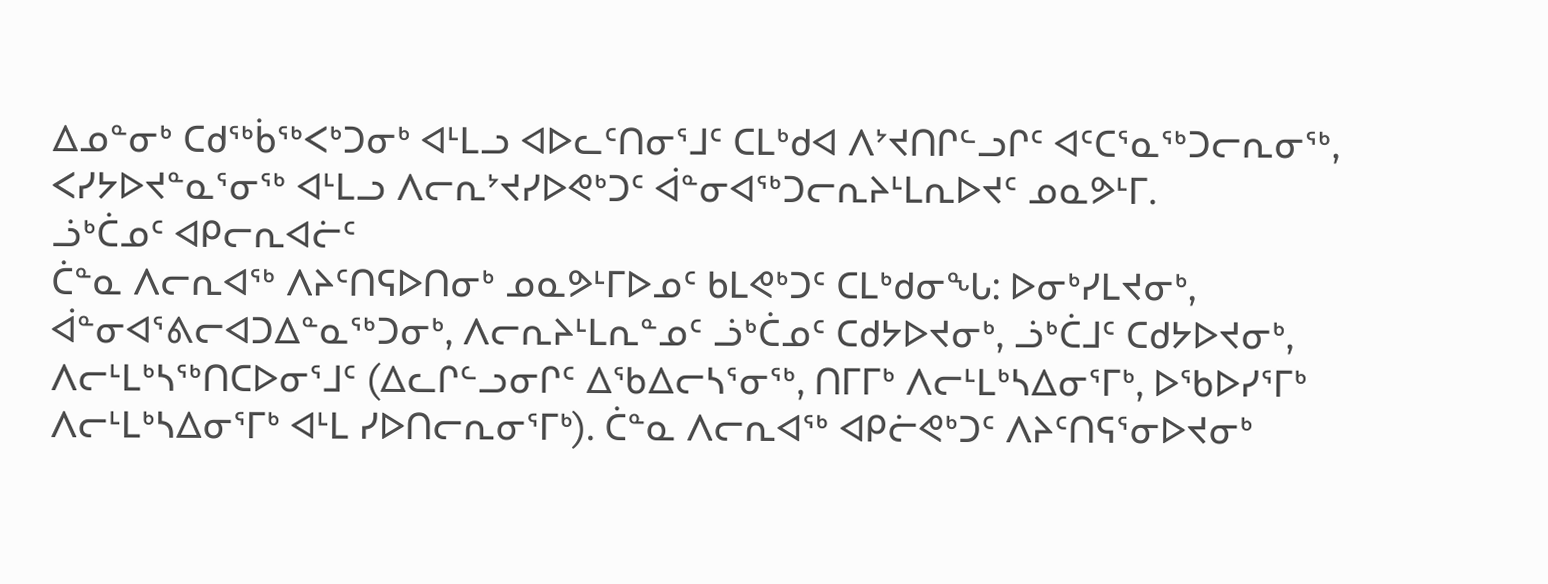ᐃᓄᓐᓂᒃ ᑕᑯᖅᑳᖅᐸᒃᑐᓂᒃ ᐊᒻᒪᓗ ᐊᐅᓚᑦᑎᓂᕐᒧᑦ ᑕᒪᒃᑯᐊ ᐱᔾᔪᑎᒋᓪᓗᒋᑦ ᐊᑦᑕᕐᓇᖅᑐᓕᕆᓂᖅ, ᐸᓯᔭᐅᔪᓐᓇᕐᓂᖅ ᐊᒻᒪᓗ ᐱᓕᕆᔾᔪᓯᐅᕙᒃᑐᑦ ᐋᓐᓂᐊᖅᑐᓕᕆᔨᒻᒪᕆᐅᔪᑦ ᓄᓇᕗᒻᒥ.
ᓘᒃᑖᓄᑦ ᐊᑭᓕᕆᐊᓖᑦ
ᑖᓐᓇ ᐱᓕᕆᐊᖅ ᐱᔨᑦᑎᕋᐅᑎᓂᒃ ᓄᓇᕗᒻᒥᐅᓄᑦ ᑲᒪᕙᒃᑐᑦ ᑕᒪᒃᑯᓂᖓ: ᐅᓂᒃᓯᒪᔪᓂᒃ, ᐋᓐᓂᐊᕐᕕᓕᐊᑐᐃᓐᓇᖅᑐᓂᒃ, ᐱᓕᕆᔨᒻᒪᕆᓐᓄᑦ ᓘᒃᑖᓄᑦ ᑕᑯᔭᐅᔪᓂᒃ, ᓘᒃᑖᒧᑦ ᑕᑯᔭᐅᔪᓂᒃ, ᐱᓕᒻᒪᒃᓴᖅᑎᑕᐅᓂᕐᒧᑦ (ᐃᓚᒋᓪᓗᓂᒋᑦ ᐃᖃᐃᓕᓴᕐᓂᖅ, ᑎᒥᒥᒃ ᐱᓕᒻᒪᒃᓴᐃᓂᕐᒥᒃ, ᐅᖃᐅᓯᕐᒥᒃ ᐱᓕᒻᒪᒃᓴᐃᓂᕐᒥᒃ ᐊᒻᒪ ᓯᐅᑎᓕᕆᓂᕐᒥᒃ). ᑖᓐᓇ ᐱᓕᕆᐊᖅ ᐊᑭᓖᕙᒃᑐᑦ ᐱᔨᑦᑎᕋᕐᓂᐅᔪᓂᒃ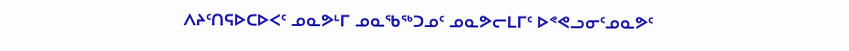ᐱᔨᑦᑎᕋᐅᑕᐅᐸᑦ ᓄᓇᕗᒻᒥ ᓄᓇᖃᖅᑐᓄᑦ ᓄᓇᕗᓕᒪᒥᑦ ᐅᕝᕙᓗᓂᑦᓄᓇᕗᑦ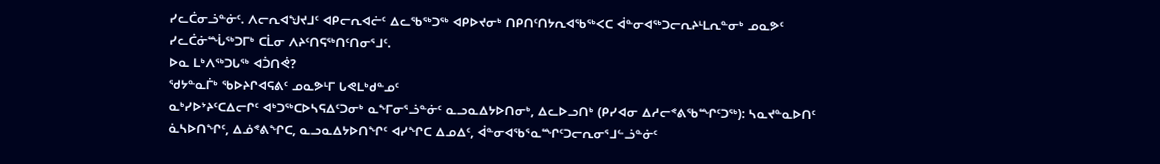ᓯᓚᑖᓂᓘᓐᓃᑦ. ᐱᓕᕆᐊᖑᔪᒧᑦ ᐊᑭᓕᕆᐊᓖᑦ ᐃᓚᖃᖅᑐᖅ ᐊᑭᐅᔪᓂᒃ ᑎᑭᑎᑦᑎᔭᕆᐊᖃᖅᐸᑕ ᐋᓐᓂᐊᖅᑐᓕᕆᔨᒻᒪᕆᓐᓂᒃ ᓄᓇᕗᑦ ᓯᓚᑖᓃᙶᖅᑐᒥᒃ ᑕᒫᓂ ᐱᔨᑦᑎᕋᖅᑎᑦᑎᓂᕐᒧᑦ.
ᐅᓇ ᒪᒃᐱᖅᑐᒐᖅ ᐊᑑᑎᕚ?
ᖁᔭᓐᓇᒦᒃ ᖃᐅᔨᒋᐊᕋᕕᑦ ᓄᓇᕗᒻᒥ ᒐᕙᒪᒃᑯᓐᓄᑦ
ᓇᒃᓯᐅᔾᔨᑦᑕᐃᓕᒋᑦ ᐊᒃᑐᖅᑕᐅᓴᕋᐃᑦᑐᓂᒃ ᓇᖕᒥᓂᕐᓘᓐᓃᑦ ᓇᓗᓇᐃᔭᐅᑎᓂᒃ, ᐃᓚᐅᓗᑎᒃ (ᑭᓯᐊᓂ ᐃᓱᓕᕝᕕᖃᙱᑦᑐᖅ): ᓴᓇᔪᓐᓇᐅᑎᑦ ᓈᓴᐅᑎᖏᑦ, ᐃᓅᕝᕕᖏᑕ, ᓇᓗᓇᐃᔭᐅᑎᖏᑦ ᐊᓯᖏᑕ ᐃᓄᐃᑦ, ᐋᓐᓂᐊᖃᕐᓇᙱᑦᑐᓕᕆᓂᕐᒧᓪᓘᓐᓃᑦ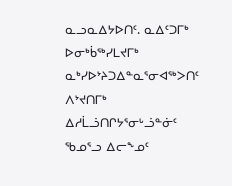ᓇᓗᓇᐃᔭᐅᑎᑦ. ᓇᐃᑦᑐᒥᒃ ᐅᓂᒃᑳᖅᓯᒪᔪᒥᒃ ᓇᒃᓯᐅᔾᔨᑐᐃᓐᓇᕐᓂᐊᖅᐳᑎᑦ ᐱᔾᔪᑎᒥᒃ ᐃᓱᒫᓘᑎᒋᔭᕐᓂᒡᓘᓐᓃᑦ ᖃᓄᕐᓗ ᐃᓕᖕᓄᑦ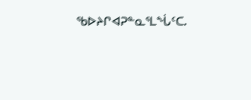ᖃᐅᔨᒋᐊᕈᓐᓇᕐᒪᖔᑦᑕ.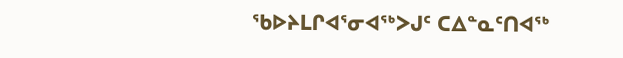ᖃᐅᔨᒪᒋᐊᕐᓂᐊᖅᐳᒍᑦ ᑕᐃᓐᓇᑦᑎᐊᖅ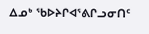ᐃᓄᒃ ᖃᐅᔨᒋᐊᕐᕕᒋᓗᓂᑎᑦ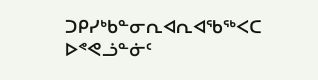ᑐᑭᓯᒃᑲᓐᓂᕆᐊᕆᐊᖃᖅᐸᑕ ᐅᕝᕙᓘᓐᓃᑦ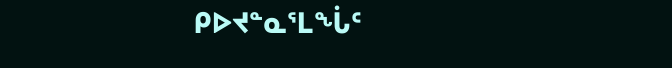ᑭᐅᔪᓐᓇᕐᒪᖔᑦ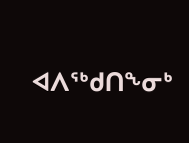ᐊᐱᖅᑯᑎᖕᓂᒃ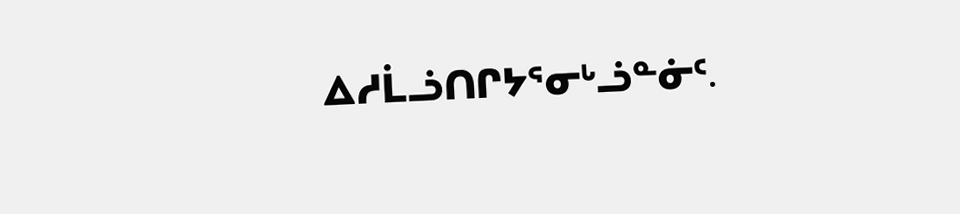ᐃᓱᒫᓘᑎᒋᔭᕐᓂᒡᓘᓐᓃᑦ.